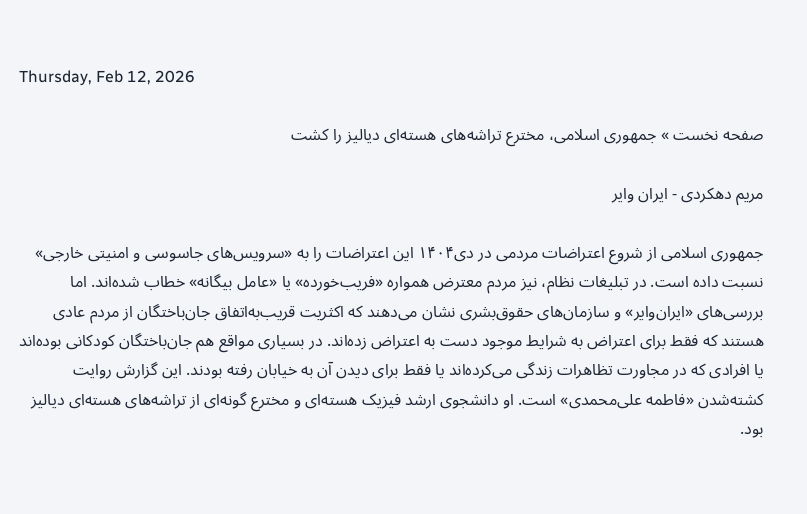Thursday, Feb 12, 2026

صفحه نخست » جمهوری اسلامی، مخترع تراشه‌های هسته‌ای دیالیز را کشت

مریم دهکردی - ایران وایر

جمهوری اسلامی از شروع اعتراضات مردمی در دی۱۴۰۴ این اعتراضات را به «سرویس‌های جاسوسی و امنیتی خارجی» نسبت داده است. در تبلیغات نظام، نیز مردم معترض همواره «فریب‌خورده» یا «عامل بیگانه» خطاب شده‌اند. اما بررسی‌های «ایران‌وایر» و سازمان‌های حقوق‌بشری نشان می‌دهند که اکثریت قریب‌به‌اتفاق جان‌باختگان از مردم عادی هستند که فقط برای اعتراض به شرایط موجود دست به اعتراض زده‌اند. در بسیاری مواقع هم جان‌باختگان کودکانی بوده‌اند یا افرادی که در مجاورت تظاهرات زندگی می‌کرده‌اند یا فقط برای دیدن آن به خیابان رفته بودند. این گزارش روایت کشته‌شدن «فاطمه‌ علی‌محمدی» است. او دانشجوی ارشد فیزیک هسته‌ای و مخترع گونه‌ای از تراشه‌های هسته‌ای دیالیز بود.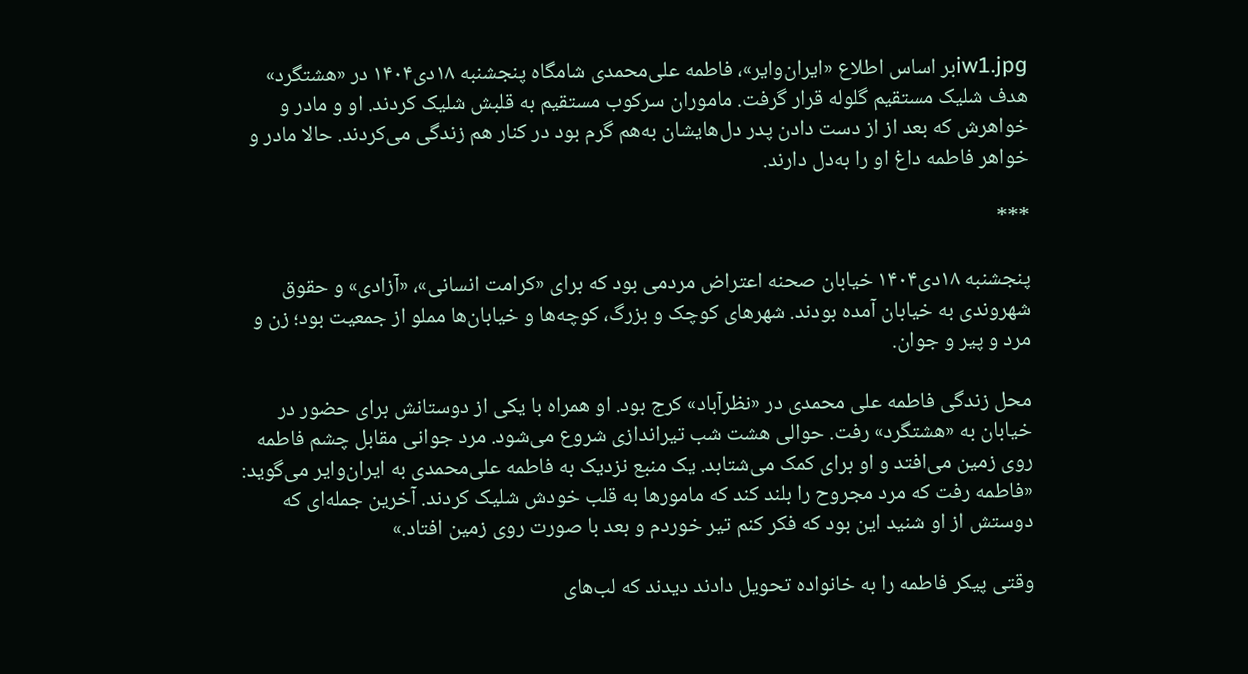iw1.jpgبر اساس اطلاع «ایران‌وایر»، فاطمه علی‌محمدی شامگاه پنجشنبه ۱۸دی۱۴۰۴ در «هشتگرد» هدف شلیک مستقیم گلوله قرار گرفت. ماموران سرکوب مستقیم به قلبش شلیک کردند. او و مادر و خواهرش که بعد از از دست دادن پدر دل‌هایشان به‌هم گرم بود در کنار هم زندگی می‌کردند. حالا مادر و خواهر فاطمه داغ او را به‌دل دارند.

***

پنجشنبه ۱۸دی۱۴۰۴ خیابان صحنه اعتراض مردمی بود که برای «کرامت انسانی»، «آزادی» و حقوق شهروندی به خیابان آمده بودند. شهرهای کوچک و بزرگ، کوچه‌ها و خیابان‌ها مملو از جمعیت بود؛ زن و مرد و پیر و جوان.

محل زندگی فاطمه علی محمدی در «نظرآباد» کرج بود. او همراه با یکی از دوستانش برای حضور در خیابان به «هشتگرد» رفت. حوالی هشت شب تیراندازی شروع می‌شود. مرد جوانی مقابل چشم فاطمه روی زمین می‌افتد و او برای کمک می‌شتابد. یک منبع نزدیک به فاطمه علی‌محمدی به ایران‌وایر می‌گوید: «فاطمه رفت که مرد مجروح را بلند کند که مامورها به قلب خودش شلیک کردند. آخرین جمله‌ای که دوستش از او شنید این بود که فکر کنم تیر خوردم و بعد با صورت روی زمین افتاد.»

وقتی پیکر فاطمه را به خانواده تحویل دادند دیدند که لب‌های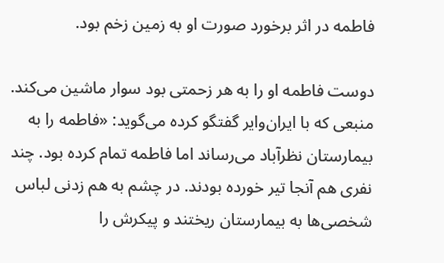فاطمه در اثر برخورد صورت او به زمین زخم بود.

دوست فاطمه او را به هر زحمتی بود سوار ماشین می‌کند. منبعی که با ایران‌وایر گفتگو کرده می‌گوید: «فاطمه را به بیمارستان نظرآباد می‌رساند اما فاطمه تمام کرده بود. چند نفری هم آنجا تیر خورده بودند. در چشم به هم زدنی لباس شخصی‌ها به بیمارستان ریختند و پیکرش را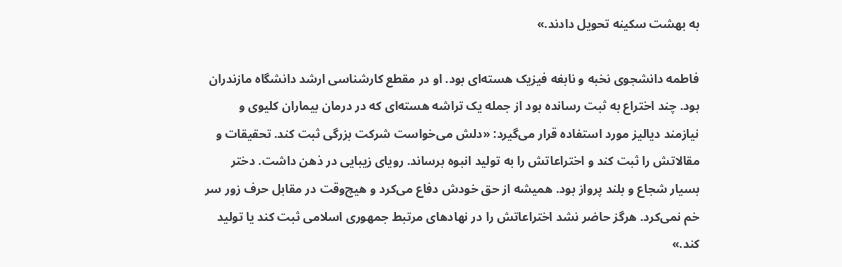به بهشت سکینه تحویل دادند.»

فاطمه دانشجوی نخبه و نابغه فیزیک هسته‌ای بود. او در مقطع کارشناسی ارشد دانشگاه مازندران بود. چند اختراع به ثبت رسانده بود از جمله یک تراشه هسته‌ای که در درمان بیماران کلیوی و نیازمند دیالیز مورد استفاده قرار می‌گیرد: «دلش می‌خواست شرکت بزرگی ثبت کند. تحقیقات و مقالاتش را ثبت کند و اختراعاتش را به تولید انبوه برساند. رویای زیبایی در ذهن داشت. دختر بسیار شجاع و بلند پرواز بود. همیشه از حق خودش دفاع می‌کرد و هیچ‌وقت در مقابل حرف زور سر خم نمی‌کرد. هرگز حاضر نشد اختراعاتش را در نهادهای مرتبط جمهوری اسلامی ثبت کند یا تولید کند.»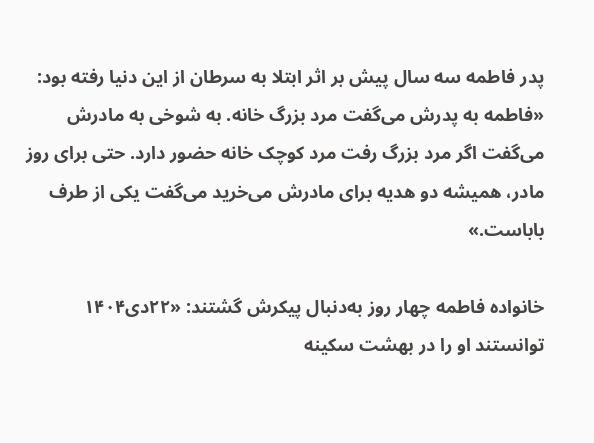پدر فاطمه سه سال پیش بر اثر ابتلا به سرطان از این دنیا رفته بود: «فاطمه به پدرش می‌گفت مرد بزرگ خانه. به شوخی به مادرش می‌گفت اگر مرد بزرگ رفت مرد کوچک خانه حضور دارد. حتی برای روز مادر، همیشه دو هدیه برای مادرش می‌خرید می‌گفت یکی از طرف باباست.»

خانواده فاطمه چهار روز به‌دنبال پیکرش گشتند: «۲۲دی۱۴۰۴ توانستند او را در بهشت سکینه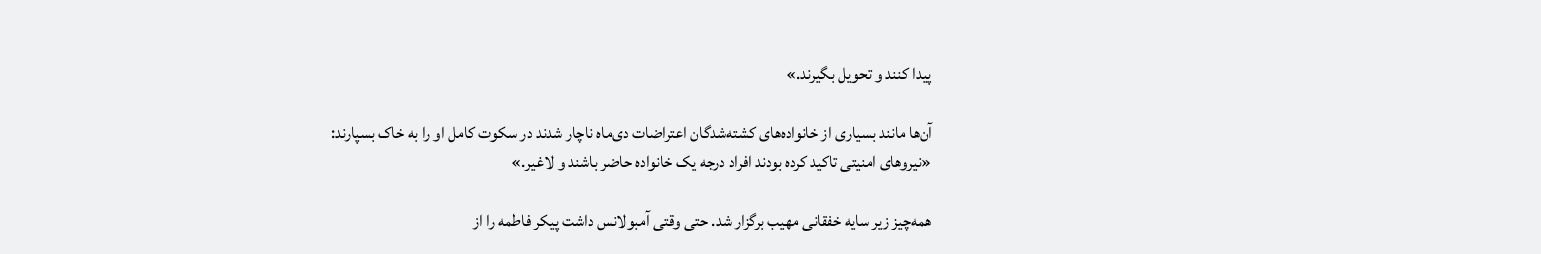پیدا کنند و تحویل بگیرند.»

آن‌ها مانند بسیاری از خانواده‌های کشته‌شدگان اعتراضات دی‌ماه ناچار شدند در سکوت کامل او را به خاک بسپارند: «نیروهای امنیتی تاکید کرده بودند افراد درجه یک خانواده حاضر باشند و لاغیر.»

همه‌چیز زیر سایه خفقانی مهیب برگزار شد. حتی وقتی آمبولانس داشت پیکر فاطمه را از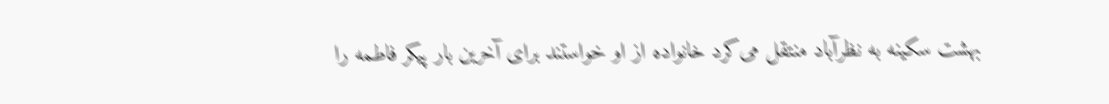بهشت سکینه به نظرآباد منتقل می‌کرد خانواده از او خواستند برای آخرین بار پیکر فاطمه را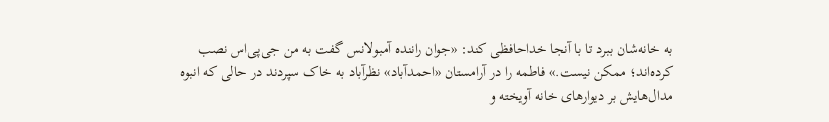به خانه‌شان ببرد تا با آنجا خداحافظی کند: «جوان راننده آمبولانس گفت به من جی‌پی‌اس نصب کرده‌اند؛ ممکن نیست.» فاطمه را در آرامستان «احمدآباد» نظرآباد به خاک سپردند در حالی که انبوه مدال‌هایش بر دیوارهای خانه آویخته و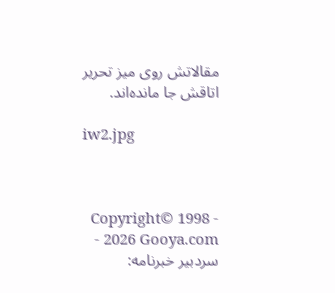مقالاتش روی میز تحریر اتاقش جا مانده‌اند.

iw2.jpg



Copyright© 1998 - 2026 Gooya.com - سردبیر خبرنامه: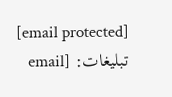[email protected] تبلیغات: [email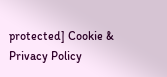protected] Cookie & Privacy Policy